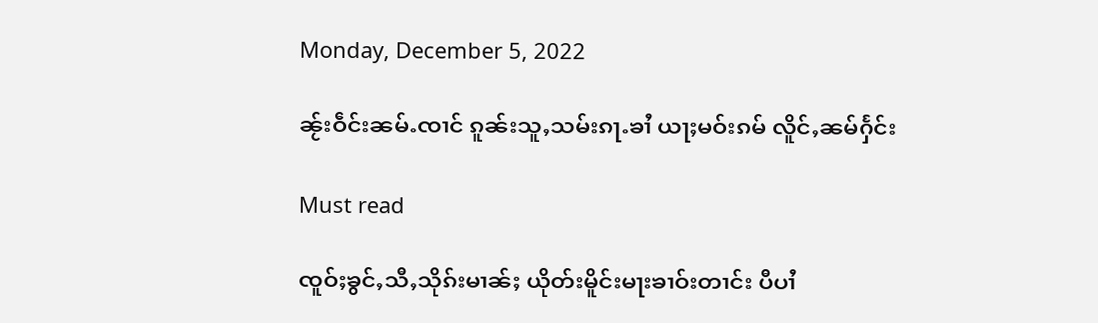Monday, December 5, 2022

ၼႂ်းဝဵင်းၼမ်ႉၸၢင် ၵူၼ်းသူႇသမ်းၵႃႉၶၢႆ ယႃႈမဝ်းၵမ် လိူင်ႇၼမ်ႁႅင်း

Must read

ၸူဝ်ႈၶွင်ႇသီႇသိုၵ်းမၢၼ်ႈ ယိုတ်းမိူင်းမႃးၶၢဝ်းတၢင်း ပီပၢႆ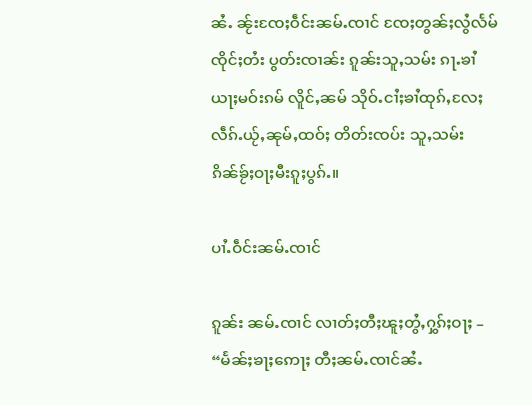ၼႆႉ ၼႂ်းၸႄႈဝဵင်းၼမ်ႉၸၢင် ၸႄႈတွၼ်ႈလွႆလႅမ် ၸိုင်ႈတႆး ပွတ်းၸၢၼ်း ၵူၼ်းသူႇသမ်း ၵႃႉၶၢႆယႃႈမဝ်းၵမ် လိူင်ႇၼမ် သိုဝ်ႉငၢႆႈၶၢႆထုၵ်ႇလႄႈ လဵၵ်ႉယႂ်ႇၼုမ်ႇထဝ်ႈ တိတ်းၸပ်း သူႇသမ်းၵိၼ်ၶႂ်ႈဝႃႈမီးၵူႈပွၵ်ႉ။

ပၢႆႉဝဵင်းၼမ်ႉၸၢင်

ၵူၼ်း ၼမ်ႉၸၢင် လၢတ်ႈတီႈၽူႈတွႆႇႁွၵ်ႈဝႃႈ – “မႅၼ်ႈၶႃႈဢေႃႈ တီႈၼမ်ႉၸၢင်ၼႆႉ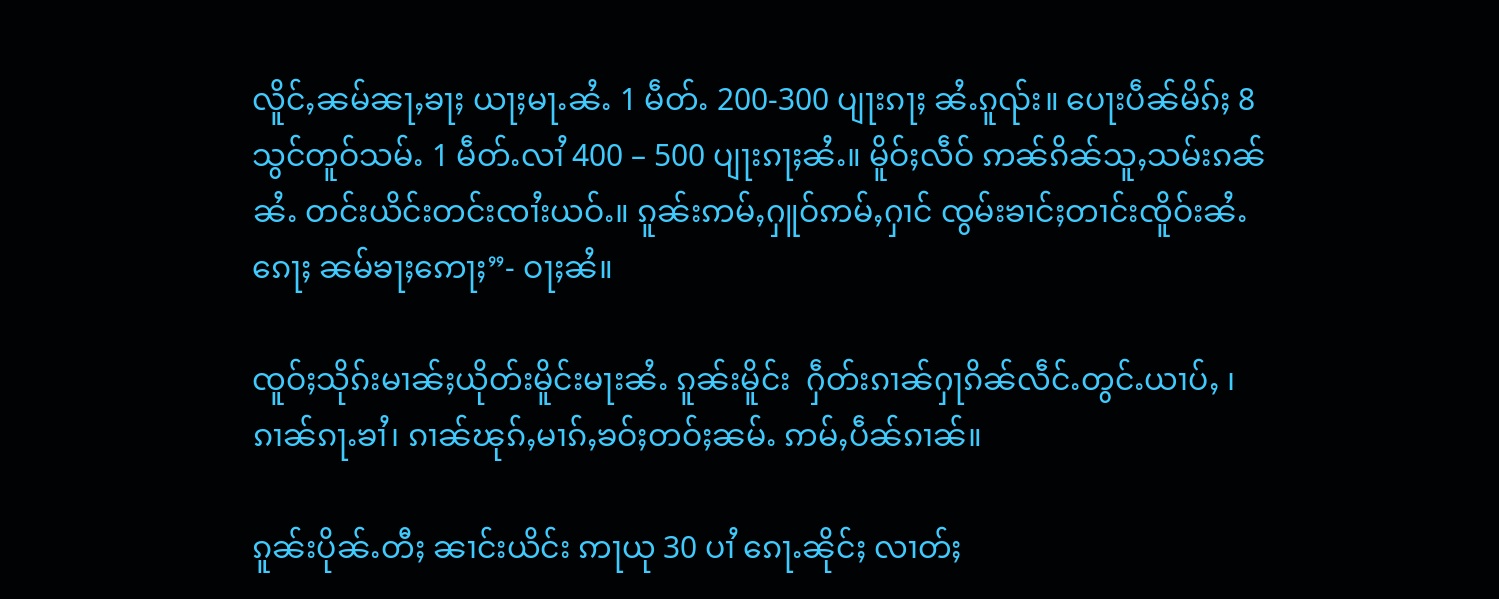လိူင်ႇၼမ်ၼႃႇၶႃႈ ယႃႈမႃႉၼႆႉ 1 မဵတ်ႉ 200-300 ပျႃးၵႃႈ ၼႆႉၵူၺ်း။ ပေႃးပဵၼ်မိၵ်ႈ 8 သွင်တူဝ်သမ်ႉ 1 မဵတ်ႉလၢႆ 400 – 500 ပျႃးၵႃႈၼႆႉ။ မိူဝ်ႈလဵဝ် ဢၼ်ၵိၼ်သူႇသမ်းၵၼ်ၼႆႉ တင်းယိင်းတင်းၸၢႆးယဝ်ႉ။ ၵူၼ်းဢမ်ႇႁူဝ်ဢမ်ႇႁၢင် ၸွမ်းၶၢင်ႈတၢင်းၸိူဝ်းၼႆႉၵေႃႈ ၼမ်ၶႃႈဢေႃႈ”- ဝႃႈၼႆ။

ၸူဝ်ႈသိုၵ်းမၢၼ်ႈယိုတ်းမိူင်းမႃးၼႆႉ ၵူၼ်းမိူင်း  ႁဵတ်းၵၢၼ်ႁႃၵိၼ်လဵင်ႉတွင်ႉယၢပ်ႇ ၊ ၵၢၼ်ၵႃႉၶၢႆ၊ ၵၢၼ်ၽုၵ်ႇမၢၵ်ႇၶဝ်ႈတဝ်ႈၼမ်ႉ ဢမ်ႇပဵၼ်ၵၢၼ်။

ၵူၼ်းပိုၼ်ႉတီႈ ၼၢင်းယိင်း ဢႃယု 30 ပၢႆ ၵေႃႉၼိုင်ႈ လၢတ်ႈ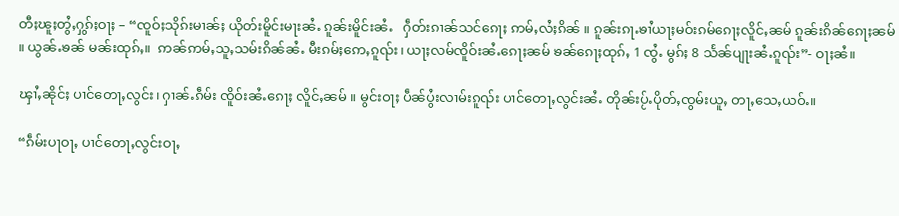တီႈၽူႈတွႆႇႁွၵ်ႈဝႃႈ – “ၸူဝ်ႈသိုၵ်းမၢၼ်ႈ ယိုတ်းမိူင်းမႃးၼႆႉ ၵူၼ်းမိူင်းၼႆႉ   ႁဵတ်းၵၢၼ်သင်ၵေႃႈ ဢမ်ႇလႆႈၵိၼ် ။ ၵူၼ်းၵႃႉၶၢႆယႃႈမဝ်းၵမ်ၵေႃႈလိူင်ႇၼမ် ၵူၼ်းၵိၼ်ၵေႃႈၼမ် ။ ယွၼ်ႉၶၼ် မၼ်းထုၵ်ႇ။  ဢၼ်ဢမ်ႇသူႇသမ်းၵိၼ်ၼႆႉ မီးၵမ်ႈဢေႇၵူၺ်း၊ ယႃႈလမ်ၸိူဝ်းၼႆႉၵေႃႈၼမ် ၶၼ်ၵေႃႈထုၵ်ႇ 1 ၸွႆႉ မွၵ်ႈ 8 သႅၼ်ပျႃးၼႆႉၵူၺ်း”- ဝႃႈၼႆ။

ၾၢႆႇၼိုင်ႈ ပၢင်တေႃႇလွင်း၊ ႁၢၼ်ႉၵဵမ်း ၸိူဝ်းၼႆႉၵေႃႈ လိူင်ႇၼမ် ။ မွင်းဝႃႈ ပဵၼ်ပွႆးလၢမ်းၵူၺ်း ပၢင်တေႃႇလွင်းၼႆႉ တိုၼ်းပႂ်ႉပိုတ်ႇၸွမ်းယူႇ တႃႇသေႇယဝ်ႉ။

“ၵဵမ်းပႃဝႃႇ ပၢင်တေႃႇလွင်းဝႃႇ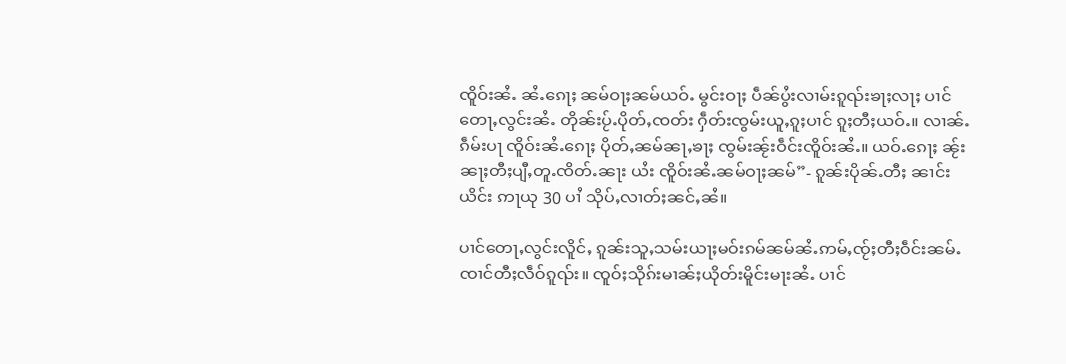ၸိူဝ်းၼႆႉ ၼႆႉၵေႃႈ ၼမ်ဝႃႈၼမ်ယဝ်ႉ မွင်းဝႃႈ ပဵၼ်ပွႆးလၢမ်းၵူၺ်းၶႃႈလႃႈ ပၢင်တေႃႇလွင်းၼႆႉ တိုၼ်းပႂ်ႉပိုတ်ႇၸတ်း ႁဵတ်းၸွမ်းယူႇၵူႈပၢင် ၵူႈတီႈယဝ်ႉ။ လၢၼ်ႉၵဵမ်းပႃ ၸိူဝ်းၼႆႉၵေႃႈ ပိုတ်ႇၼမ်ၼႃႇၶႃႈ ၸွမ်းၼႂ်းဝဵင်းၸိူဝ်းၼႆႉ။ ယဝ်ႉၵေႃႈ ၼႂ်းၼႃႈတီႈပျီႇတူႉၸိတ်ႉၼႃး ယႆး ၸိူဝ်းၼႆႉၼမ်ဝႃႈၼမ်”- ၵူၼ်းပိုၼ်ႉတီႈ ၼၢင်းယိင်း ဢႃယု 30 ပၢႆ သိုပ်ႇလၢတ်ႈၼင်ႇၼႆ။

ပၢင်တေႃႇလွင်းလိူင်ႇ ၵူၼ်းသူႇသမ်းယႃႈမဝ်းၵမ်ၼမ်ၼႆႉဢမ်ႇၸႂ်ႈတီႈဝဵင်းၼမ်ႉၸၢင်တီႈလဵဝ်ၵူၺ်း။ ၸူဝ်ႈသိုၵ်းမၢၼ်ႈယိုတ်းမိူင်းမႃးၼႆႉ ပၢင်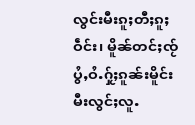လွင်းမီးၵူႈတီႈၵူႈဝဵင်း၊ မိူၼ်တင်ႈၸႂ်ပွႆႇဝႆႉႁႂ်ႈၵူၼ်းမိူင်းမီးလွင်ႈလူႉ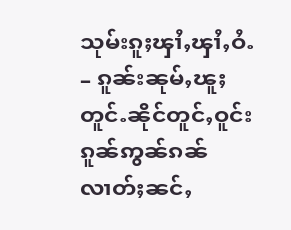သုမ်းၵူႈၾၢႆႇၾၢႆႇဝႆႉ – ၵူၼ်းၼုမ်ႇၽူႈတူင်ႉၼိုင်တူင်ႇဝူင်းၵူၼ်ဢွၼ်ၵၼ်လၢတ်ႈၼင်ႇ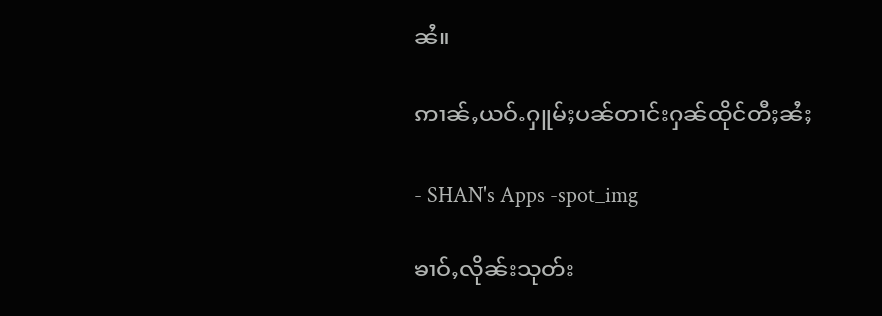ၼႆ။

ဢၢၼ်ႇယဝ်ႉႁူမ်ႈပၼ်တၢင်းႁၼ်ထိုင်တီႈၼႆႈ

- SHAN's Apps -spot_img

ၶၢဝ်ႇလိုၼ်းသုတ်း